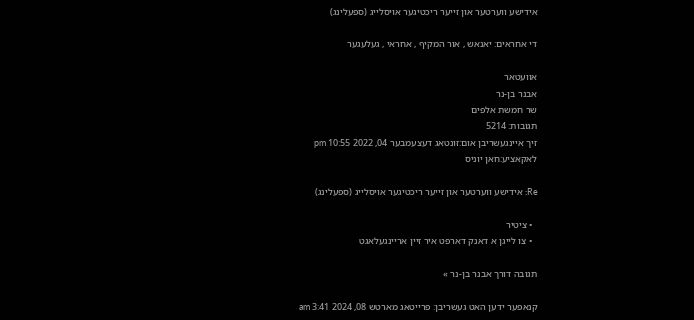אידישע ווערטער און זייער ריכטיגער אויסלייג (ספעלינג)

די אחראים: יאנאש , אור המקיף , אחראי , געלעגער

אוועטאר
אבנר בן-נר
שר חמשת אלפים
תגובות: 5214
זיך איינגעשריבן אום:זונטאג דעצעמבער 04, 2022 10:55 pm
לאקאציע:חאן יוניס

Re: אידישע ווערטער און זייער ריכטיגער אויסלייג (ספעלינג)

  • ציטיר
  • צו לייגן א דאנק דארפט איר זיין אריינגעלאגט

תגובה דורך אבנר בן-נר »

קנאפער ידען האט געשריבן: פרייטאג מארטש 08, 2024 3:41 am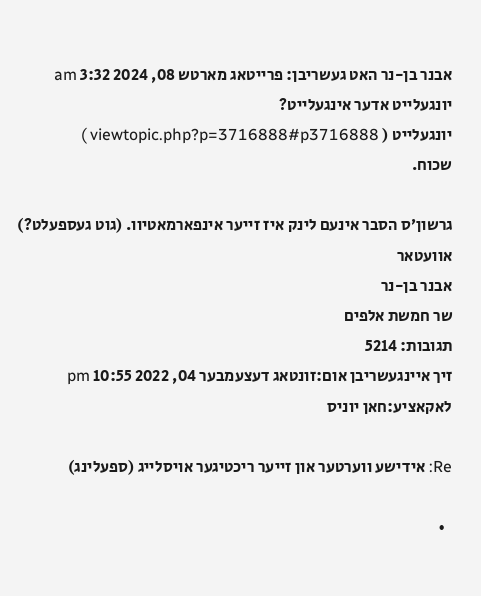אבנר בן-נר האט געשריבן: פרייטאג מארטש 08, 2024 3:32 am
יונגעלייט אדער אינגעלייט?
יונגעלייט ( viewtopic.php?p=3716888#p3716888 )
שכוח.

גרשון׳ס הסבר אינעם לינק איז זייער אינפארמאטיוו. (גוט געספעלט?)
אוועטאר
אבנר בן-נר
שר חמשת אלפים
תגובות: 5214
זיך איינגעשריבן אום:זונטאג דעצעמבער 04, 2022 10:55 pm
לאקאציע:חאן יוניס

Re: אידישע ווערטער און זייער ריכטיגער אויסלייג (ספעלינג)

  •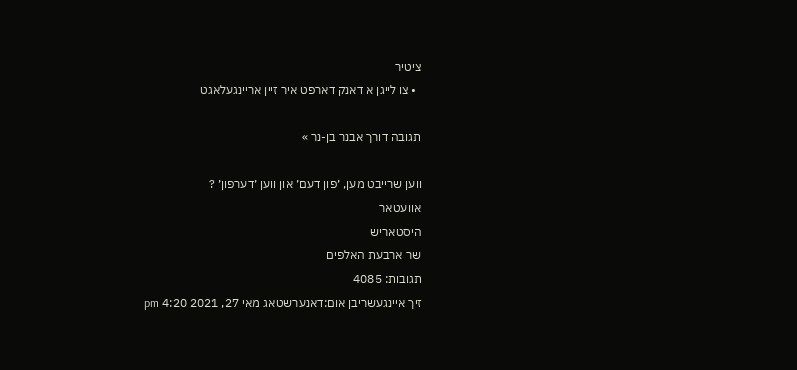ציטיר
  • צו לייגן א דאנק דארפט איר זיין אריינגעלאגט

תגובה דורך אבנר בן-נר »

ווען שרייבט מען, ׳פון דעם׳ און ווען ׳דערפון׳ ?
אוועטאר
היסטאריש
שר ארבעת האלפים
תגובות: 4085
זיך איינגעשריבן אום:דאנערשטאג מאי 27, 2021 4:20 pm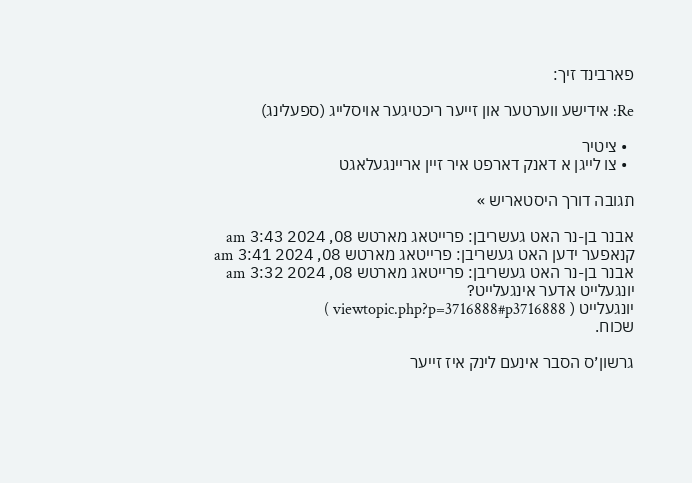פארבינד זיך:

Re: אידישע ווערטער און זייער ריכטיגער אויסלייג (ספעלינג)

  • ציטיר
  • צו לייגן א דאנק דארפט איר זיין אריינגעלאגט

תגובה דורך היסטאריש »

אבנר בן-נר האט געשריבן: פרייטאג מארטש 08, 2024 3:43 am
קנאפער ידען האט געשריבן: פרייטאג מארטש 08, 2024 3:41 am
אבנר בן-נר האט געשריבן: פרייטאג מארטש 08, 2024 3:32 am
יונגעלייט אדער אינגעלייט?
יונגעלייט ( viewtopic.php?p=3716888#p3716888 )
שכוח.

גרשון׳ס הסבר אינעם לינק איז זייער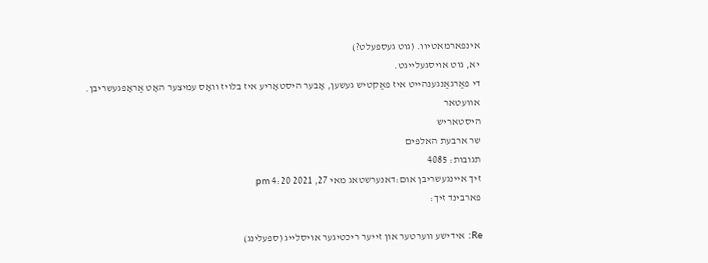אינפארמאטיוו. (גוט געספעלט?)
יא, גוט אויסגעלייגט.
די פאַרגאַנגענהייט איז פאַקטיש געשען, אָבער היסטאָריע איז בלויז וואָס עמיצער האָט אַראָפגעשריבן.
אוועטאר
היסטאריש
שר ארבעת האלפים
תגובות: 4085
זיך איינגעשריבן אום:דאנערשטאג מאי 27, 2021 4:20 pm
פארבינד זיך:

Re: אידישע ווערטער און זייער ריכטיגער אויסלייג (ספעלינג)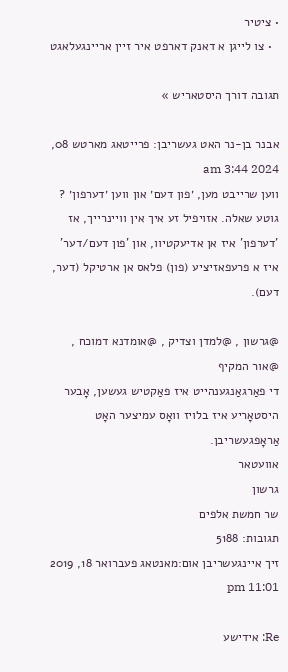• ציטיר
  • צו לייגן א דאנק דארפט איר זיין אריינגעלאגט

תגובה דורך היסטאריש »

אבנר בן-נר האט געשריבן: פרייטאג מארטש 08, 2024 3:44 am
ווען שרייבט מען, ׳פון דעם׳ און ווען ׳דערפון׳ ?
גוטע שאלה. אזויפיל זע איך אין וויינרייך, אז 'דערפון' איז אן אדיעקטיוו, און 'פון דעם/דער' איז א פרעפאזיציע (פון) פלאס אן ארטיקל (דער, דעם).

@גרשון , @למדן וצדיק , @אומדנא דמוכח , @אור המקיף
די פאַרגאַנגענהייט איז פאַקטיש געשען, אָבער היסטאָריע איז בלויז וואָס עמיצער האָט אַראָפגעשריבן.
אוועטאר
גרשון
שר חמשת אלפים
תגובות: 5188
זיך איינגעשריבן אום:מאנטאג פעברואר 18, 2019 11:01 pm

Re: אידישע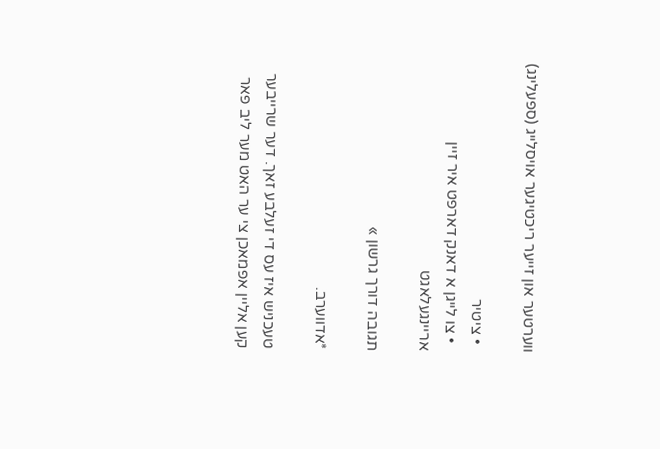ווערטער און זייער ריכטיגער אויסלייג (ספעלינג)

  • ציטיר
  • צו לייגן א דאנק דארפט איר זיין אריינגעלאגט

תגובה דורך גרשון »

*אדווערב.

טעכניש איז עס די זעלבע זאך. דער שרייבער קען אליין אפמאכן צי ער האט מער ליב פאר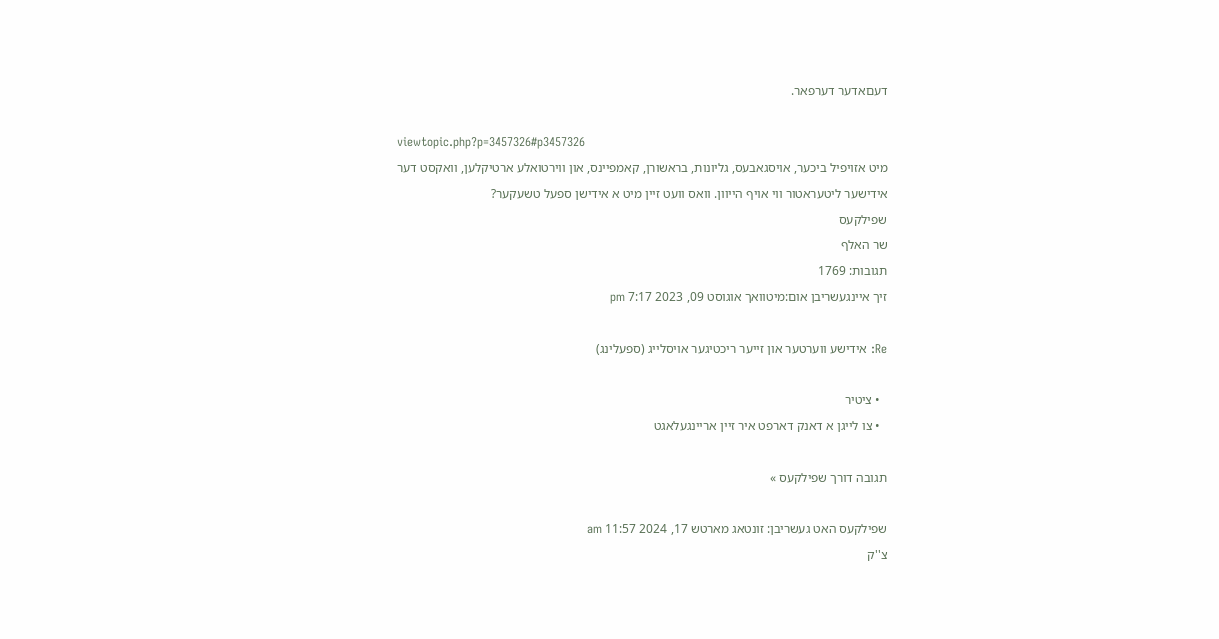דעםאדער דערפאר.

viewtopic.php?p=3457326#p3457326
מיט אזויפיל ביכער, אויסגאבעס, גליונות, בראשורן, קאמפיינס, און ווירטואלע ארטיקלען, וואקסט דער אידישער ליטעראטור ווי אויף הייוון. וואס וועט זיין מיט א אידישן ספעל טשעקער?
שפילקעס
שר האלף
תגובות: 1769
זיך איינגעשריבן אום:מיטוואך אוגוסט 09, 2023 7:17 pm

Re: אידישע ווערטער און זייער ריכטיגער אויסלייג (ספעלינג)

  • ציטיר
  • צו לייגן א דאנק דארפט איר זיין אריינגעלאגט

תגובה דורך שפילקעס »

שפילקעס האט געשריבן: זונטאג מארטש 17, 2024 11:57 am
צ''ק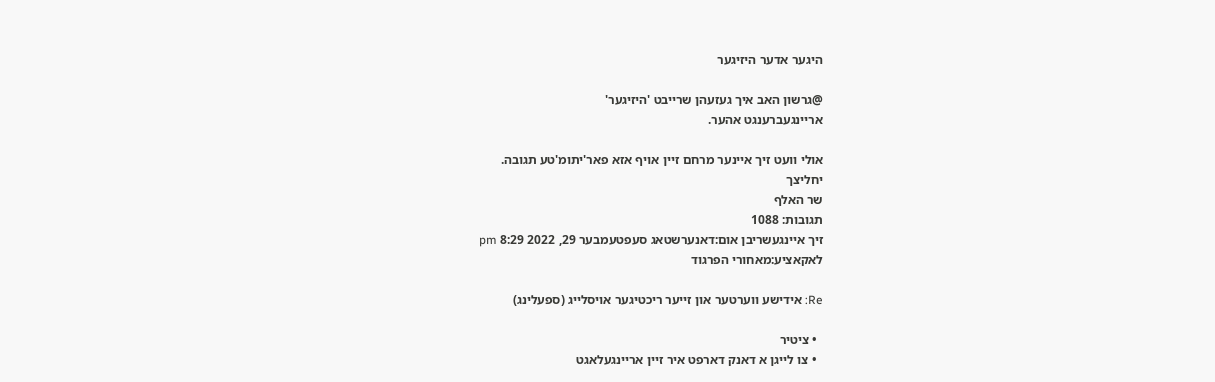היגער אדער היזיגער

@גרשון האב איך געזעהן שרייבט 'היזיגער'
אריינגעברענגט אהער.

אולי וועט זיך איינער מרחם זיין אויף אזא פאר'יתומ'טע תגובה.
יחליצך
שר האלף
תגובות: 1088
זיך איינגעשריבן אום:דאנערשטאג סעפטעמבער 29, 2022 8:29 pm
לאקאציע:מאחורי הפרגוד

Re: אידישע ווערטער און זייער ריכטיגער אויסלייג (ספעלינג)

  • ציטיר
  • צו לייגן א דאנק דארפט איר זיין אריינגעלאגט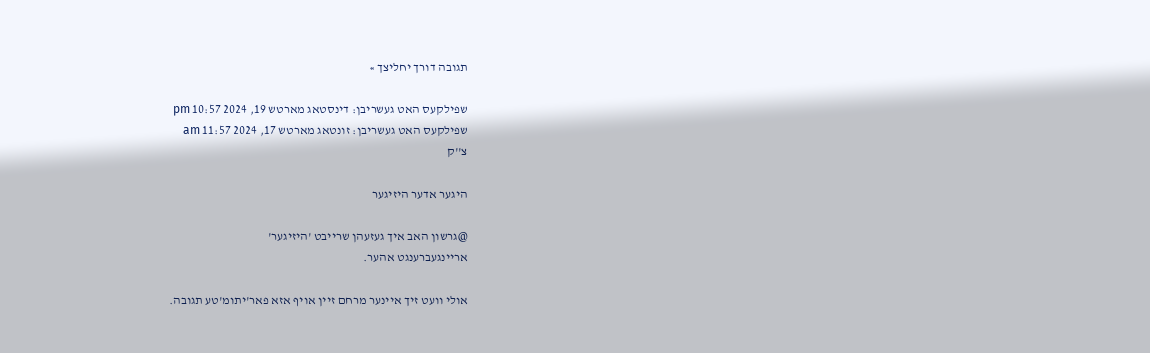תגובה דורך יחליצך »

שפילקעס האט געשריבן: דינסטאג מארטש 19, 2024 10:57 pm
שפילקעס האט געשריבן: זונטאג מארטש 17, 2024 11:57 am
צ''ק

היגער אדער היזיגער

@גרשון האב איך געזעהן שרייבט 'היזיגער'
אריינגעברענגט אהער.

אולי וועט זיך איינער מרחם זיין אויף אזא פאר'יתומ'טע תגובה.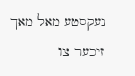נעקסטע מאל מאך זיכער צו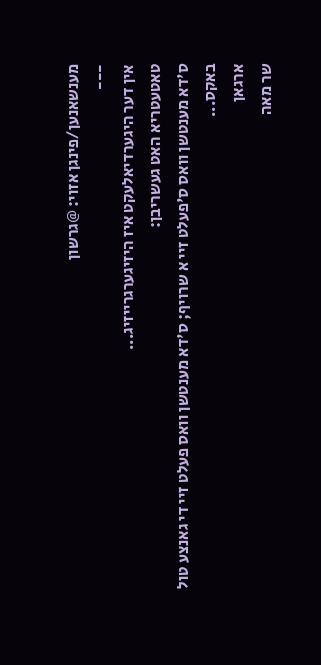מענשאנען/פינגן אזוי: @גרשון
---
אין דער היגערדיאלעקט איז היזיגערגרייזיג...
טאטעטריא האט געשריבן:
ס'דא מענטשן וואס ס'פעלט זיי א שרויף; ס'דא מענטשן וואס פעלט זיי די גאנצע טול באקס...
ארגאן
שר מאה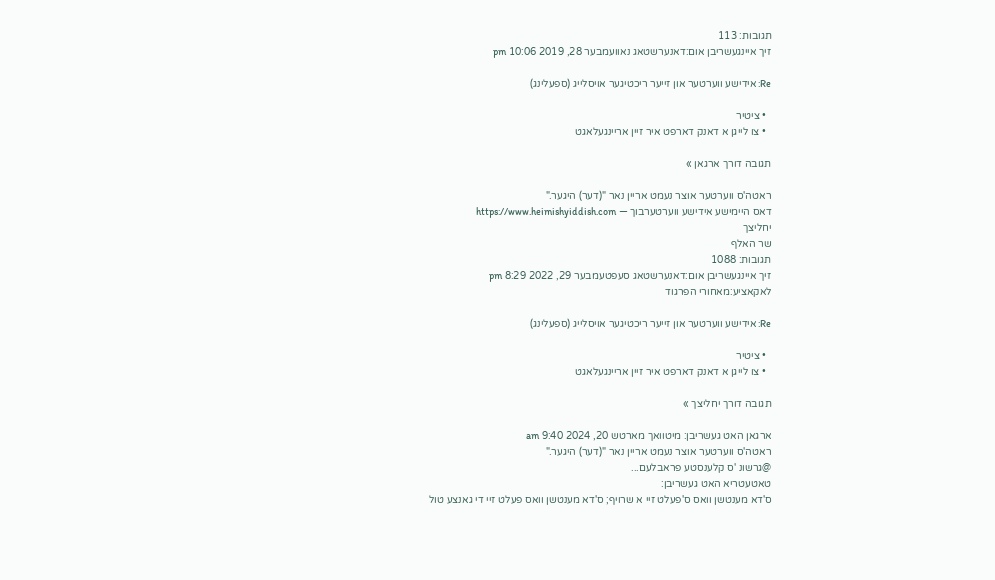תגובות: 113
זיך איינגעשריבן אום:דאנערשטאג נאוועמבער 28, 2019 10:06 pm

Re: אידישע ווערטער און זייער ריכטיגער אויסלייג (ספעלינג)

  • ציטיר
  • צו לייגן א דאנק דארפט איר זיין אריינגעלאגט

תגובה דורך ארגאן »

ראטה'ס ווערטער אוצר נעמט אריין נאר "(דער) היגער."
דאס היימישע אידישע ווערטערבוך — https://www.heimishyiddish.com
יחליצך
שר האלף
תגובות: 1088
זיך איינגעשריבן אום:דאנערשטאג סעפטעמבער 29, 2022 8:29 pm
לאקאציע:מאחורי הפרגוד

Re: אידישע ווערטער און זייער ריכטיגער אויסלייג (ספעלינג)

  • ציטיר
  • צו לייגן א דאנק דארפט איר זיין אריינגעלאגט

תגובה דורך יחליצך »

ארגאן האט געשריבן: מיטוואך מארטש 20, 2024 9:40 am
ראטה'ס ווערטער אוצר נעמט אריין נאר "(דער) היגער."
@גרשונ 'ס קלענסטע פראבלעם...
טאטעטריא האט געשריבן:
ס'דא מענטשן וואס ס'פעלט זיי א שרויף; ס'דא מענטשן וואס פעלט זיי די גאנצע טול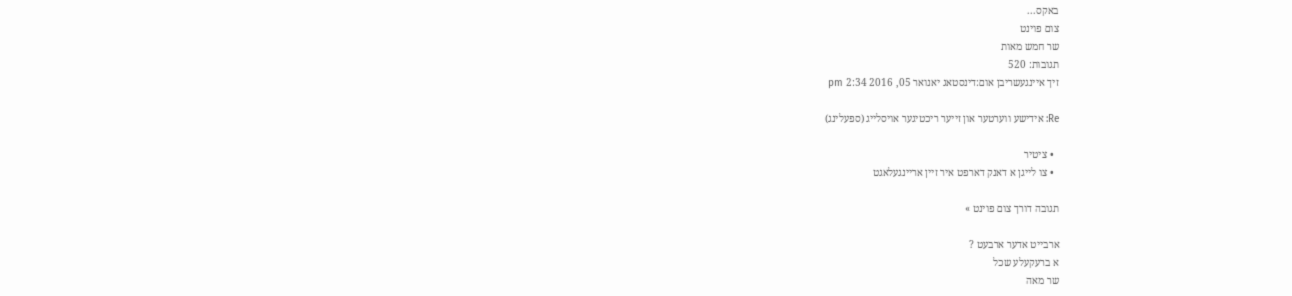באקס...
צום פוינט
שר חמש מאות
תגובות: 520
זיך איינגעשריבן אום:דינסטאג יאנואר 05, 2016 2:34 pm

Re: אידישע ווערטער און זייער ריכטיגער אויסלייג (ספעלינג)

  • ציטיר
  • צו לייגן א דאנק דארפט איר זיין אריינגעלאגט

תגובה דורך צום פוינט »

ארבייט אדער ארבעט ?
א ברעקעלע שכל
שר מאה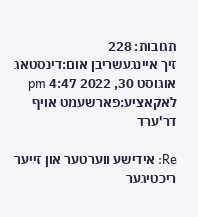תגובות: 228
זיך איינגעשריבן אום:דינסטאג אוגוסט 30, 2022 4:47 pm
לאקאציע:פארשעמט אויף דר'ערד

Re: אידישע ווערטער און זייער ריכטיגער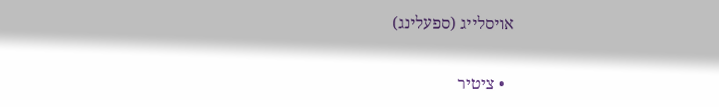אויסלייג (ספעלינג)

  • ציטיר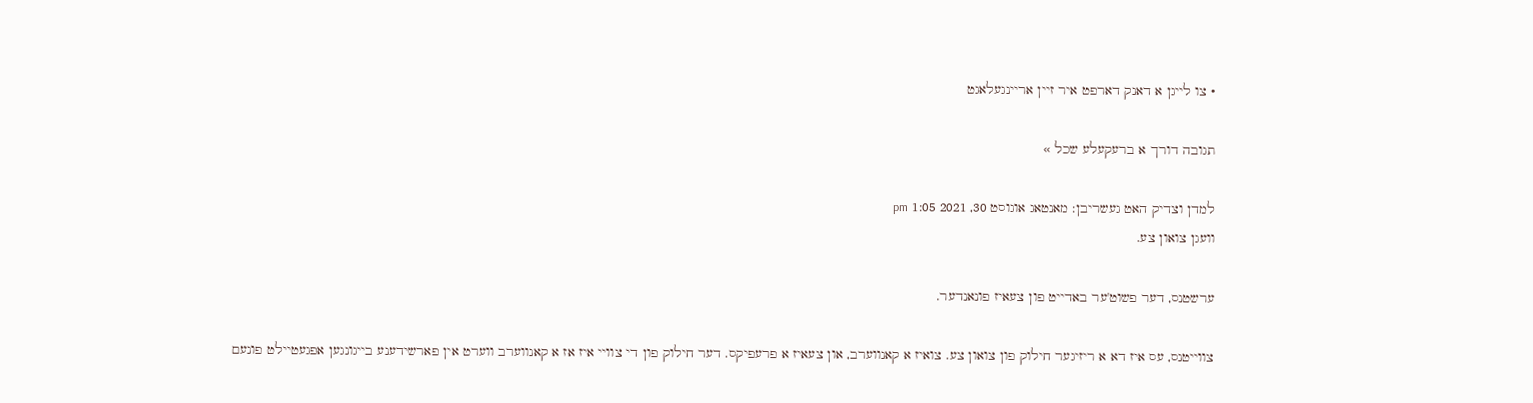• צו לייגן א דאנק דארפט איר זיין אריינגעלאגט

תגובה דורך א ברעקעלע שכל »

למדן וצדיק האט געשריבן: מאנטאג אוגוסט 30, 2021 1:05 pm
וועגן צואון צע.

ערשטנס, דער פשוט'ער באדייט פון צעאיז פונאנדער.

צווייטנס, עס איז דא א ריזיגער חילוק פון צואון צע. צואיז א קאנווערב, און צעאיז א פרעפיקס. דער חילוק פון די צוויי איז אז א קאנווערב ווערט אין פארשידענע בייגונגען אפגעטיילט פונעם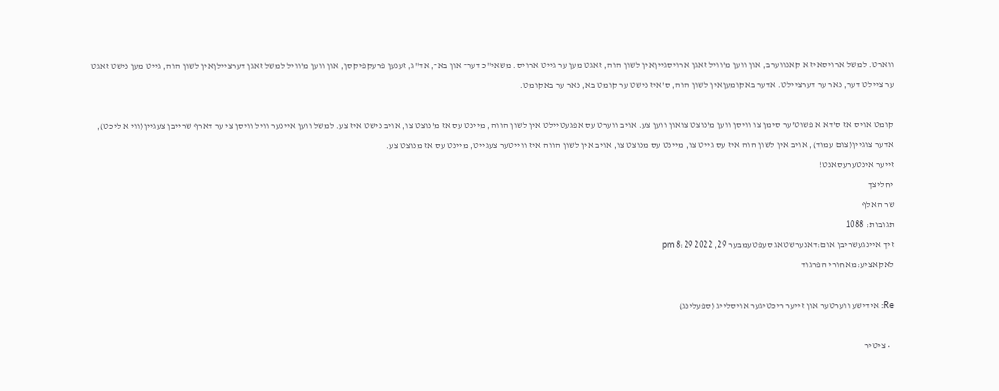ווארט. למשל ארויסאיז א קאנווערב, און ווען מ'וויל זאגן ארויסגייןאין לשון הוה, זאגט מען ער גייט ארויס. משאי"כ דער־ און בא־, אד"ג, זענען פרעקפיקסן, און ווען מ'וויל למשל זאגן דערציילןאין לשון הוה, גייט מען נישט זאגט ער ציילט דער, נאר ער דערציילט. אדער באקומעןאין לשון הוה, ס'איז נישט ער קומט בא, נאר ער באקומט.

קומט אויס אז ס'דא א פשוט'ער סימן צו וויסן ווען מ'נוצט צואון ווען צע. אויב ווערט עס אפגעטיילט אין לשון הווה, מיינט עס אז מ'נוצט צו, אויב נישט איז צע. למשל ווען איינער וויל וויסן צי ער דארף שרייבן צעגיין(ווי א ליכט), אדער צוגיין(צום עמוד), אויב אין לשון הוה איז עס גייט צו, מיינט עס מנוצט צו, אויב אין לשון הווה איז ווייטער צעגייט, מיינט עס אז מנוצט צע.
זייער אינטערעסאנט!
יחליצך
שר האלף
תגובות: 1088
זיך איינגעשריבן אום:דאנערשטאג סעפטעמבער 29, 2022 8:29 pm
לאקאציע:מאחורי הפרגוד

Re: אידישע ווערטער און זייער ריכטיגער אויסלייג (ספעלינג)

  • ציטיר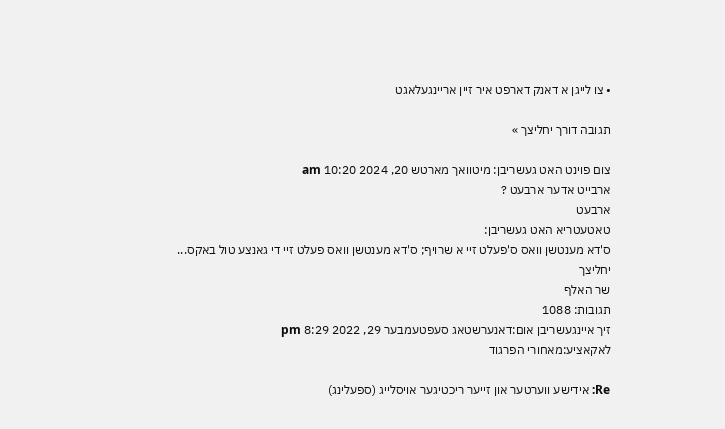• צו לייגן א דאנק דארפט איר זיין אריינגעלאגט

תגובה דורך יחליצך »

צום פוינט האט געשריבן: מיטוואך מארטש 20, 2024 10:20 am
ארבייט אדער ארבעט ?
ארבעט
טאטעטריא האט געשריבן:
ס'דא מענטשן וואס ס'פעלט זיי א שרויף; ס'דא מענטשן וואס פעלט זיי די גאנצע טול באקס...
יחליצך
שר האלף
תגובות: 1088
זיך איינגעשריבן אום:דאנערשטאג סעפטעמבער 29, 2022 8:29 pm
לאקאציע:מאחורי הפרגוד

Re: אידישע ווערטער און זייער ריכטיגער אויסלייג (ספעלינג)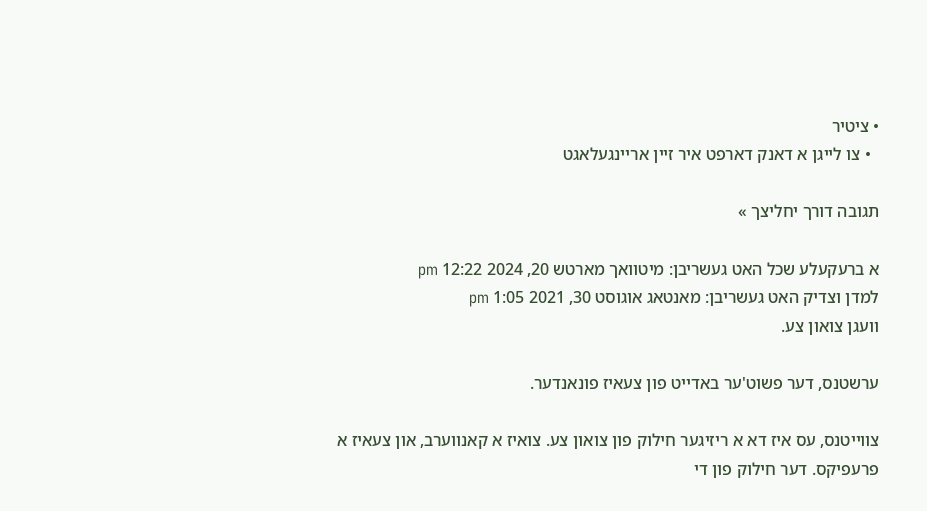• ציטיר
  • צו לייגן א דאנק דארפט איר זיין אריינגעלאגט

תגובה דורך יחליצך »

א ברעקעלע שכל האט געשריבן: מיטוואך מארטש 20, 2024 12:22 pm
למדן וצדיק האט געשריבן: מאנטאג אוגוסט 30, 2021 1:05 pm
וועגן צואון צע.

ערשטנס, דער פשוט'ער באדייט פון צעאיז פונאנדער.

צווייטנס, עס איז דא א ריזיגער חילוק פון צואון צע. צואיז א קאנווערב, און צעאיז א פרעפיקס. דער חילוק פון די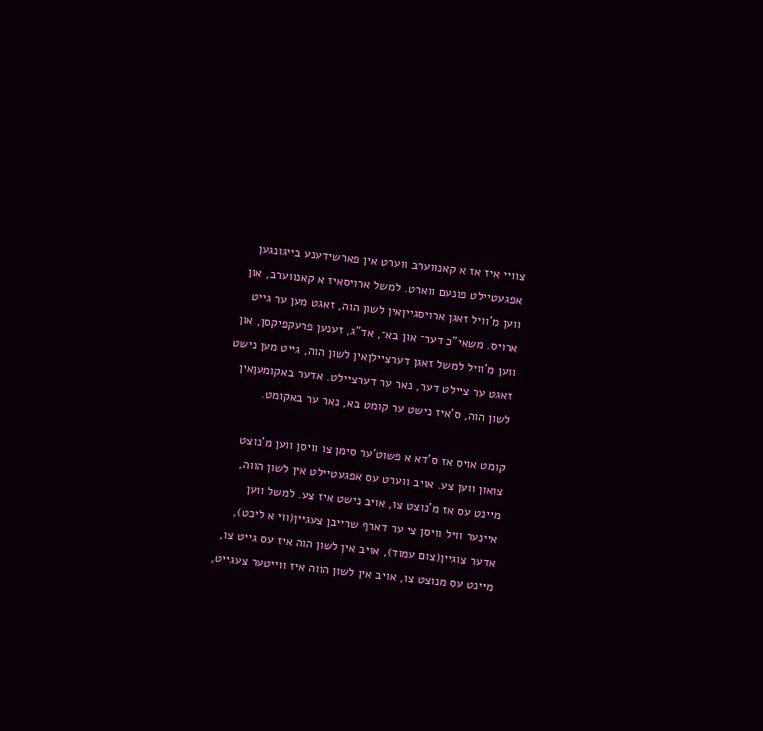צוויי איז אז א קאנווערב ווערט אין פארשידענע בייגונגען אפגעטיילט פונעם ווארט. למשל ארויסאיז א קאנווערב, און ווען מ'וויל זאגן ארויסגייןאין לשון הוה, זאגט מען ער גייט ארויס. משאי"כ דער־ און בא־, אד"ג, זענען פרעקפיקסן, און ווען מ'וויל למשל זאגן דערציילןאין לשון הוה, גייט מען נישט זאגט ער ציילט דער, נאר ער דערציילט. אדער באקומעןאין לשון הוה, ס'איז נישט ער קומט בא, נאר ער באקומט.

קומט אויס אז ס'דא א פשוט'ער סימן צו וויסן ווען מ'נוצט צואון ווען צע. אויב ווערט עס אפגעטיילט אין לשון הווה, מיינט עס אז מ'נוצט צו, אויב נישט איז צע. למשל ווען איינער וויל וויסן צי ער דארף שרייבן צעגיין(ווי א ליכט), אדער צוגיין(צום עמוד), אויב אין לשון הוה איז עס גייט צו, מיינט עס מנוצט צו, אויב אין לשון הווה איז ווייטער צעגייט,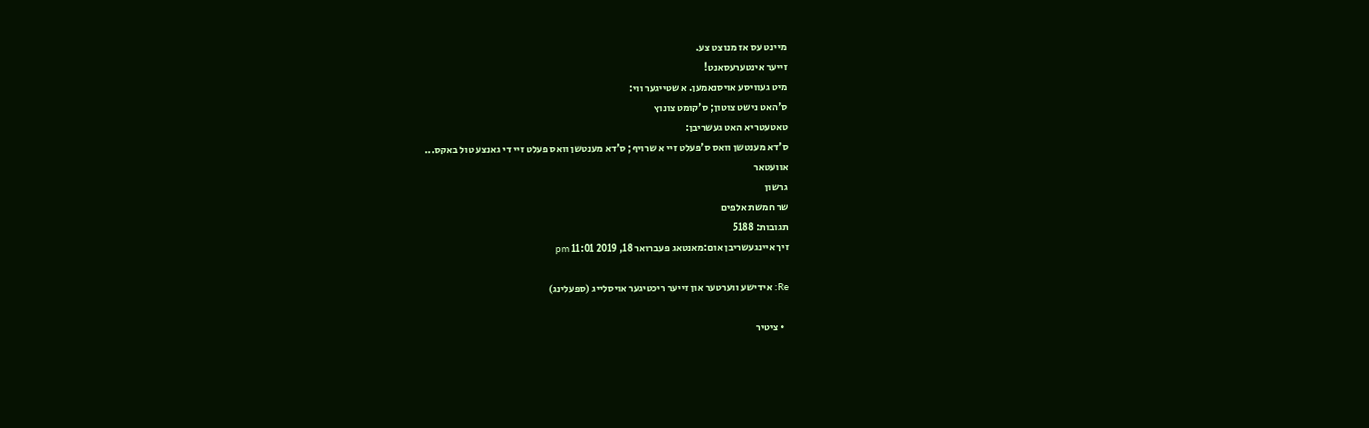מיינט עס אז מנוצט צע.
זייער אינטערעסאנט!
מיט געוויסע אויסנאמען. א שטייגער ווי:
ס'האט נישט צוטון; ס'קומט צונוץ
טאטעטריא האט געשריבן:
ס'דא מענטשן וואס ס'פעלט זיי א שרויף; ס'דא מענטשן וואס פעלט זיי די גאנצע טול באקס...
אוועטאר
גרשון
שר חמשת אלפים
תגובות: 5188
זיך איינגעשריבן אום:מאנטאג פעברואר 18, 2019 11:01 pm

Re: אידישע ווערטער און זייער ריכטיגער אויסלייג (ספעלינג)

  • ציטיר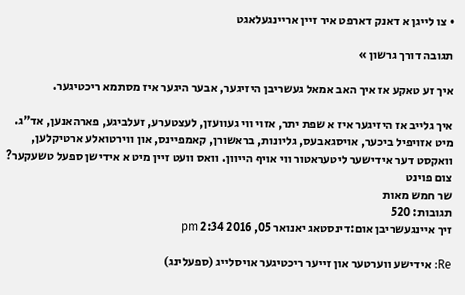• צו לייגן א דאנק דארפט איר זיין אריינגעלאגט

תגובה דורך גרשון »

איך זע טאקע אז איך האב אמאל געשריבן היזיגער, אבער היגער איז מסתמא ריכטיגער.

איך גלייב אז היזיגער איז א שפת יתר, אזוי ווי געוועזן, לעצטערע, זעלביגע, פארהאנען, אד"ג.
מיט אזויפיל ביכער, אויסגאבעס, גליונות, בראשורן, קאמפיינס, און ווירטואלע ארטיקלען, וואקסט דער אידישער ליטעראטור ווי אויף הייוון. וואס וועט זיין מיט א אידישן ספעל טשעקער?
צום פוינט
שר חמש מאות
תגובות: 520
זיך איינגעשריבן אום:דינסטאג יאנואר 05, 2016 2:34 pm

Re: אידישע ווערטער און זייער ריכטיגער אויסלייג (ספעלינג)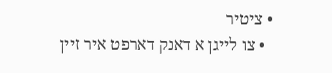• ציטיר
  • צו לייגן א דאנק דארפט איר זיין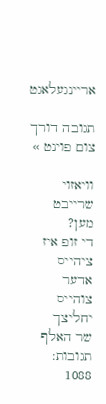אריינגעלאגט

תגובה דורך צום פוינט »

וויאזוי שרייבט מען?
די זופ איז ציהייס אדער צוהייס
יחליצך
שר האלף
תגובות: 1088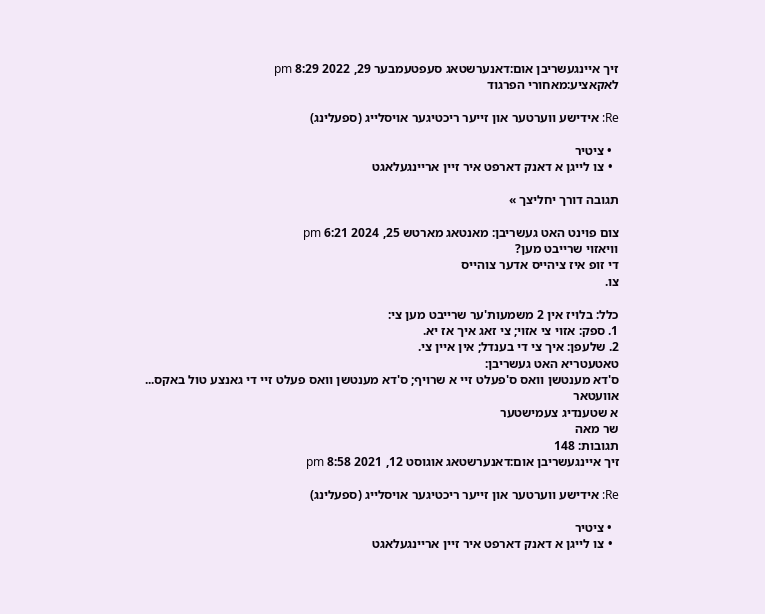זיך איינגעשריבן אום:דאנערשטאג סעפטעמבער 29, 2022 8:29 pm
לאקאציע:מאחורי הפרגוד

Re: אידישע ווערטער און זייער ריכטיגער אויסלייג (ספעלינג)

  • ציטיר
  • צו לייגן א דאנק דארפט איר זיין אריינגעלאגט

תגובה דורך יחליצך »

צום פוינט האט געשריבן: מאנטאג מארטש 25, 2024 6:21 pm
וויאזוי שרייבט מען?
די זופ איז ציהייס אדער צוהייס
צו.

כלל: בלויז אין 2 משמעות'ער שרייבט מען צי:
1. ספק: אזוי צי אזוי; צי זאג איך אז יא.
2. שלעפן: איך צי די בענדל; אין איין צי.
טאטעטריא האט געשריבן:
ס'דא מענטשן וואס ס'פעלט זיי א שרויף; ס'דא מענטשן וואס פעלט זיי די גאנצע טול באקס...
אוועטאר
א שטענדיג צעמישטער
שר מאה
תגובות: 148
זיך איינגעשריבן אום:דאנערשטאג אוגוסט 12, 2021 8:58 pm

Re: אידישע ווערטער און זייער ריכטיגער אויסלייג (ספעלינג)

  • ציטיר
  • צו לייגן א דאנק דארפט איר זיין אריינגעלאגט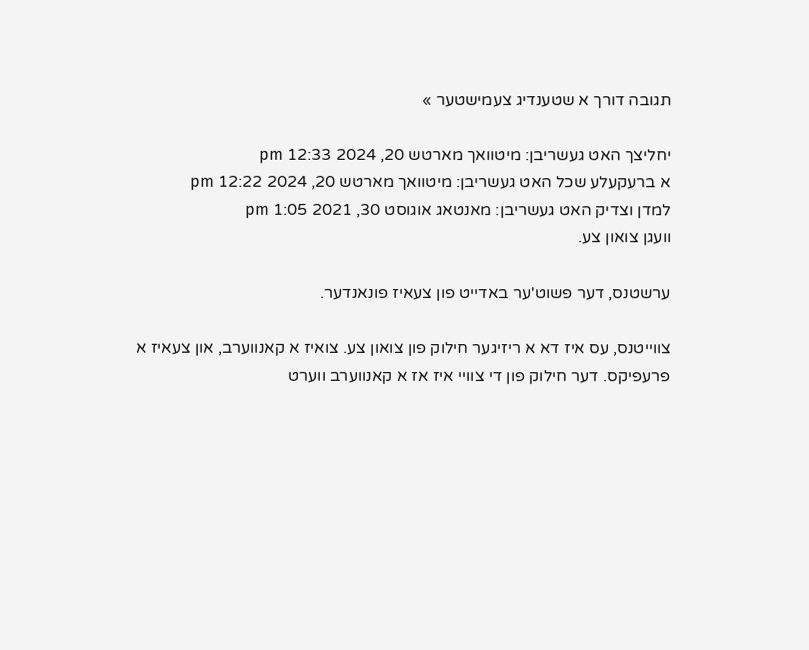תגובה דורך א שטענדיג צעמישטער »

יחליצך האט געשריבן: מיטוואך מארטש 20, 2024 12:33 pm
א ברעקעלע שכל האט געשריבן: מיטוואך מארטש 20, 2024 12:22 pm
למדן וצדיק האט געשריבן: מאנטאג אוגוסט 30, 2021 1:05 pm
וועגן צואון צע.

ערשטנס, דער פשוט'ער באדייט פון צעאיז פונאנדער.

צווייטנס, עס איז דא א ריזיגער חילוק פון צואון צע. צואיז א קאנווערב, און צעאיז א פרעפיקס. דער חילוק פון די צוויי איז אז א קאנווערב ווערט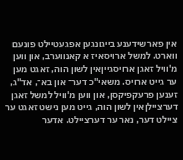אין פארשידענע בייגונגען אפגעטיילט פונעם ווארט. למשל ארויסאיז א קאנווערב, און ווען מ'וויל זאגן ארויסגייןאין לשון הוה, זאגט מען ער גייט ארויס. משאי"כ דער־ און בא־, אד"ג, זענען פרעקפיקסן, און ווען מ'וויל למשל זאגן דערציילןאין לשון הוה, גייט מען נישט זאגט ער ציילט דער, נאר ער דערציילט. אדער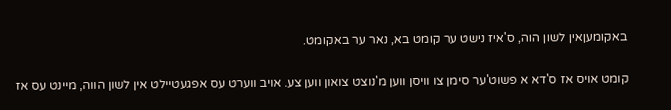באקומעןאין לשון הוה, ס'איז נישט ער קומט בא, נאר ער באקומט.

קומט אויס אז ס'דא א פשוט'ער סימן צו וויסן ווען מ'נוצט צואון ווען צע. אויב ווערט עס אפגעטיילט אין לשון הווה, מיינט עס אז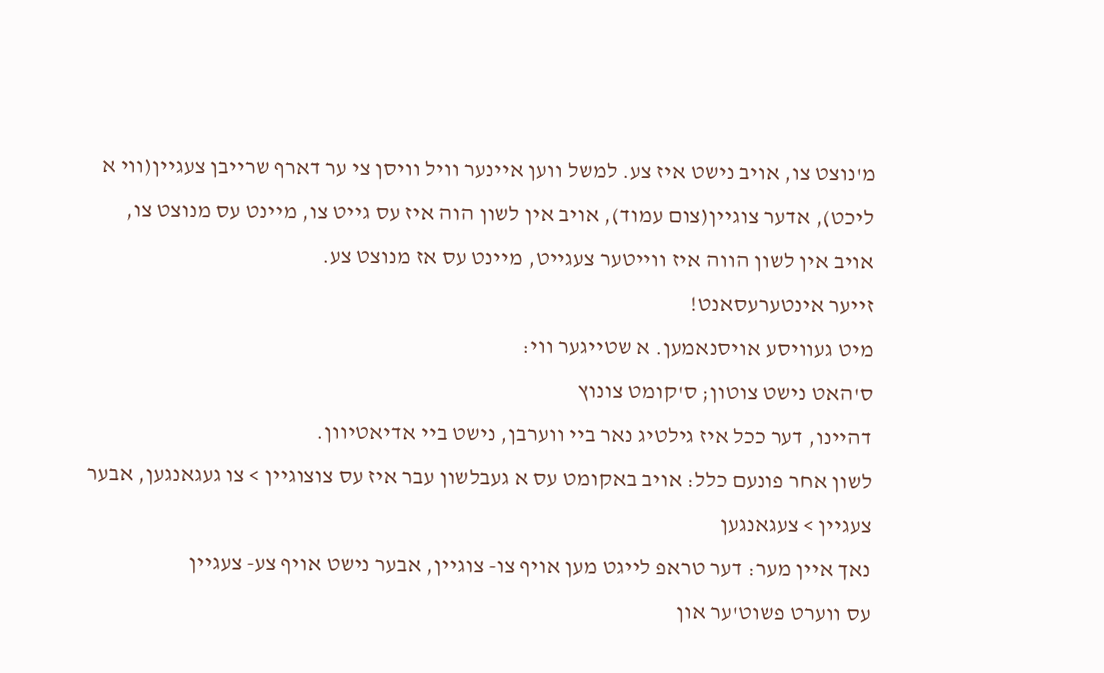מ'נוצט צו, אויב נישט איז צע. למשל ווען איינער וויל וויסן צי ער דארף שרייבן צעגיין(ווי א ליכט), אדער צוגיין(צום עמוד), אויב אין לשון הוה איז עס גייט צו, מיינט עס מנוצט צו, אויב אין לשון הווה איז ווייטער צעגייט, מיינט עס אז מנוצט צע.
זייער אינטערעסאנט!
מיט געוויסע אויסנאמען. א שטייגער ווי:
ס'האט נישט צוטון; ס'קומט צונוץ
דהיינו, דער ככל איז גילטיג נאר ביי ווערבן, נישט ביי אדיאטיוון.
לשון אחר פונעם כלל: אויב באקומט עס א געבלשון עבר איז עס צוצוגיין > צו געגאנגען, אבער צעגיין > צעגאנגען
נאך איין מער: דער טראפ לייגט מען אויף צו- צוגיין, אבער נישט אויף צע- צעגיין
עס ווערט פשוט'ער און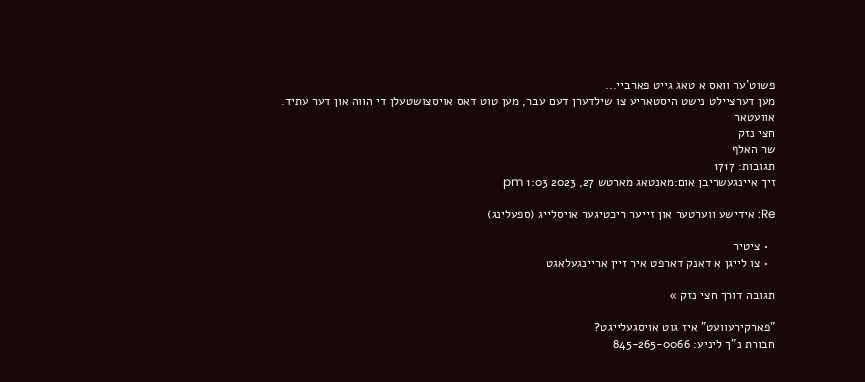פשוט'ער וואס א טאג גייט פארביי...
מען דערציילט נישט היסטאריע צו שילדערן דעם עבר, מען טוט דאס אויסצושטעלן די הווה און דער עתיד.
אוועטאר
חצי נזק
שר האלף
תגובות: 1717
זיך איינגעשריבן אום:מאנטאג מארטש 27, 2023 1:03 pm

Re: אידישע ווערטער און זייער ריכטיגער אויסלייג (ספעלינג)

  • ציטיר
  • צו לייגן א דאנק דארפט איר זיין אריינגעלאגט

תגובה דורך חצי נזק »

"פארקירעוועט" איז גוט אויסגעלייגט?
חבורת נ"ך ליניע: 845-265-0066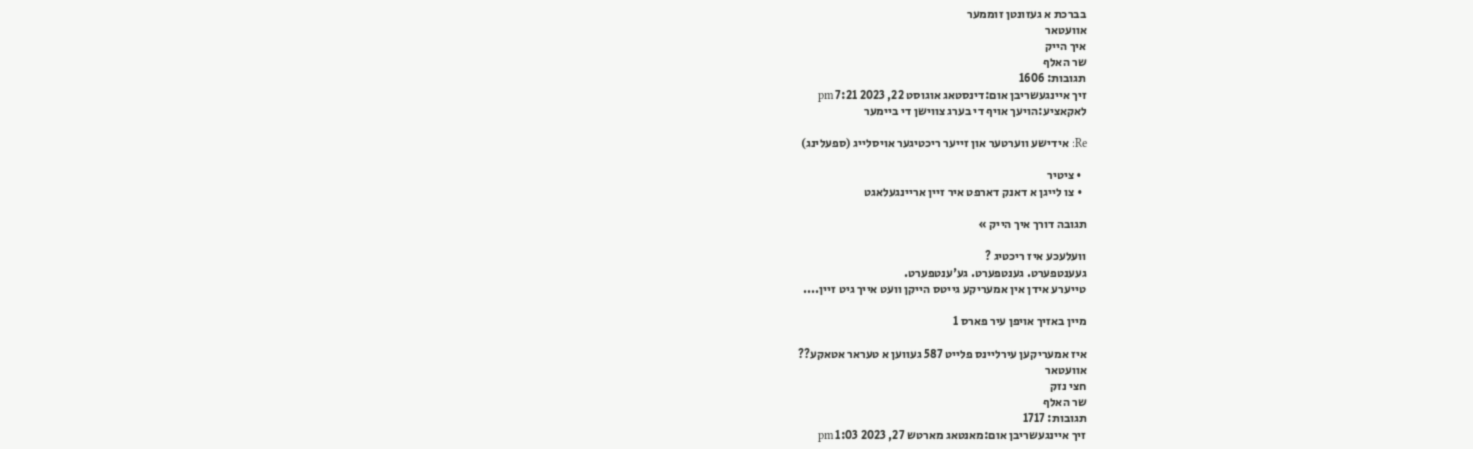בברכת א געזונטן זוממער
אוועטאר
איך הייק
שר האלף
תגובות: 1606
זיך איינגעשריבן אום:דינסטאג אוגוסט 22, 2023 7:21 pm
לאקאציע:הויעך אויף די בערג צווישן די ביימער

Re: אידישע ווערטער און זייער ריכטיגער אויסלייג (ספעלינג)

  • ציטיר
  • צו לייגן א דאנק דארפט איר זיין אריינגעלאגט

תגובה דורך איך הייק »

וועלעכע איז ריכטיג ?
געענטפערט. גענטפערט. גע'ענטפערט.
טייערע אידן אין אמעריקע גייטס הייקן וועט אייך גיט זיין....

מיין באזיך אויפן עיר פארס 1

איז אמעריקען עירליינס פלייט 587 געווען א טעראר אטאקע??
אוועטאר
חצי נזק
שר האלף
תגובות: 1717
זיך איינגעשריבן אום:מאנטאג מארטש 27, 2023 1:03 pm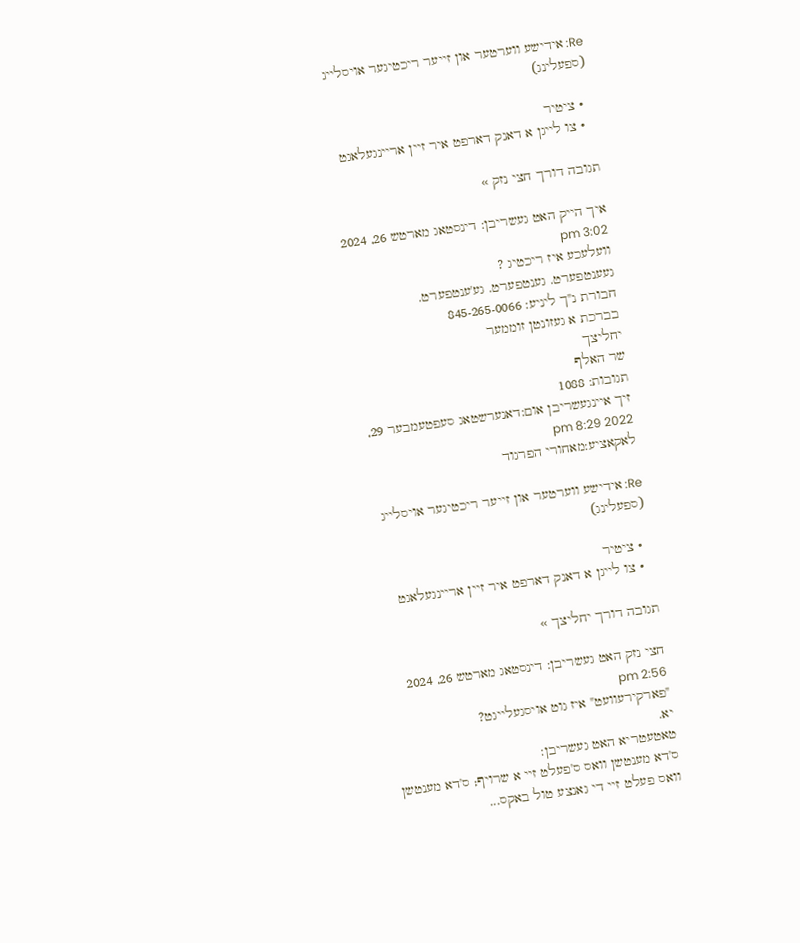Re: אידישע ווערטער און זייער ריכטיגער אויסלייג (ספעלינג)

  • ציטיר
  • צו לייגן א דאנק דארפט איר זיין אריינגעלאגט

תגובה דורך חצי נזק »

איך הייק האט געשריבן: דינסטאג מארטש 26, 2024 3:02 pm
וועלעכע איז ריכטיג ?
געענטפערט. גענטפערט. גע'ענטפערט.
חבורת נ"ך ליניע: 845-265-0066
בברכת א געזונטן זוממער
יחליצך
שר האלף
תגובות: 1088
זיך איינגעשריבן אום:דאנערשטאג סעפטעמבער 29, 2022 8:29 pm
לאקאציע:מאחורי הפרגוד

Re: אידישע ווערטער און זייער ריכטיגער אויסלייג (ספעלינג)

  • ציטיר
  • צו לייגן א דאנק דארפט איר זיין אריינגעלאגט

תגובה דורך יחליצך »

חצי נזק האט געשריבן: דינסטאג מארטש 26, 2024 2:56 pm
"פארקירעוועט" איז גוט אויסגעלייגט?
יא.
טאטעטריא האט געשריבן:
ס'דא מענטשן וואס ס'פעלט זיי א שרויף; ס'דא מענטשן וואס פעלט זיי די גאנצע טול באקס...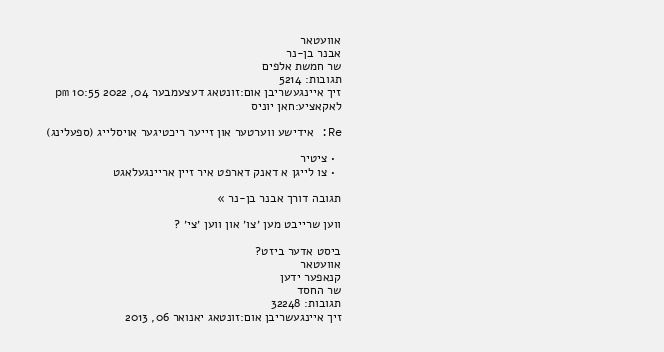אוועטאר
אבנר בן-נר
שר חמשת אלפים
תגובות: 5214
זיך איינגעשריבן אום:זונטאג דעצעמבער 04, 2022 10:55 pm
לאקאציע:חאן יוניס

Re: אידישע ווערטער און זייער ריכטיגער אויסלייג (ספעלינג)

  • ציטיר
  • צו לייגן א דאנק דארפט איר זיין אריינגעלאגט

תגובה דורך אבנר בן-נר »

ווען שרייבט מען ׳צו׳ און ווען ׳צי׳ ?

ביסט אדער ביזט?
אוועטאר
קנאפער ידען
שר החסד
תגובות: 32248
זיך איינגעשריבן אום:זונטאג יאנואר 06, 2013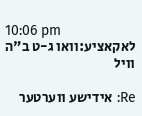10:06 pm
לאקאציע:וואו ג-ט ב"ה וויל

Re: אידישע ווערטער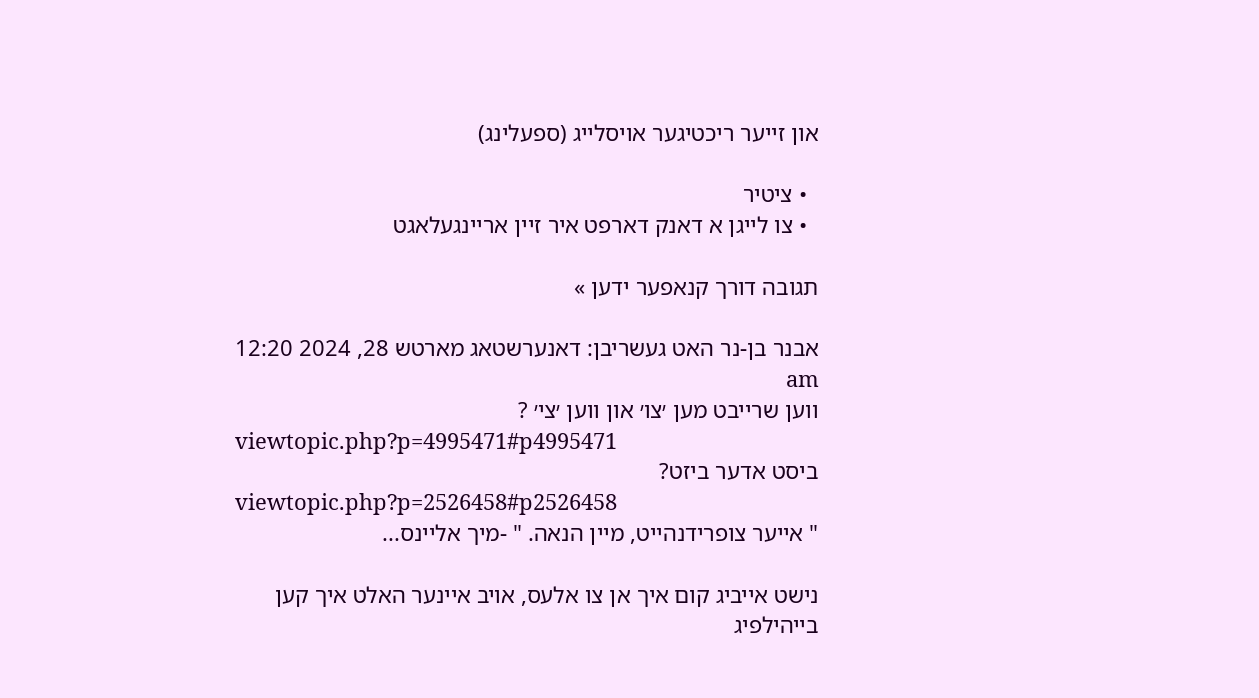און זייער ריכטיגער אויסלייג (ספעלינג)

  • ציטיר
  • צו לייגן א דאנק דארפט איר זיין אריינגעלאגט

תגובה דורך קנאפער ידען »

אבנר בן-נר האט געשריבן: דאנערשטאג מארטש 28, 2024 12:20 am
ווען שרייבט מען ׳צו׳ און ווען ׳צי׳ ?
viewtopic.php?p=4995471#p4995471
ביסט אדער ביזט?
viewtopic.php?p=2526458#p2526458
" אייער צופרידנהייט, מיין הנאה. " -מיך אליינס...

נישט אייביג קום איך אן צו אלעס, אויב איינער האלט איך קען בייהילפיג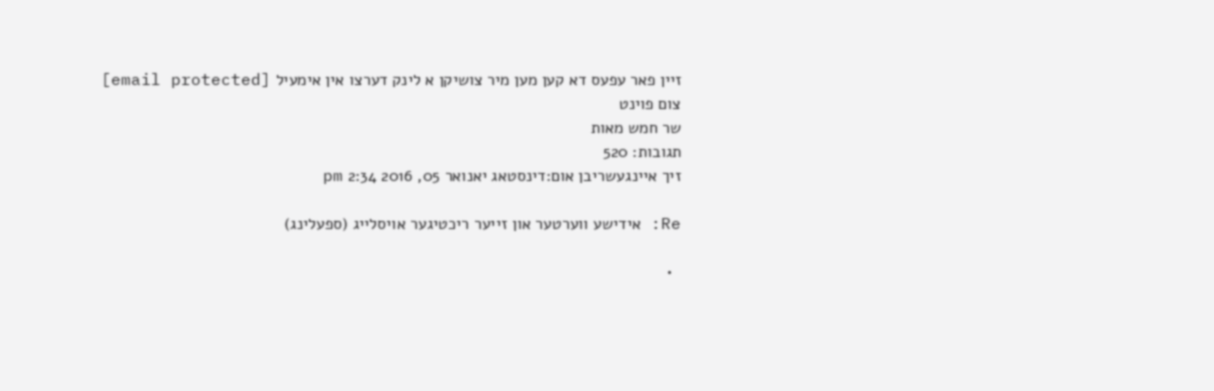זיין פאר עפעס דא קען מען מיר צושיקן א לינק דערצו אין אימעיל [email protected]
צום פוינט
שר חמש מאות
תגובות: 520
זיך איינגעשריבן אום:דינסטאג יאנואר 05, 2016 2:34 pm

Re: אידישע ווערטער און זייער ריכטיגער אויסלייג (ספעלינג)

  •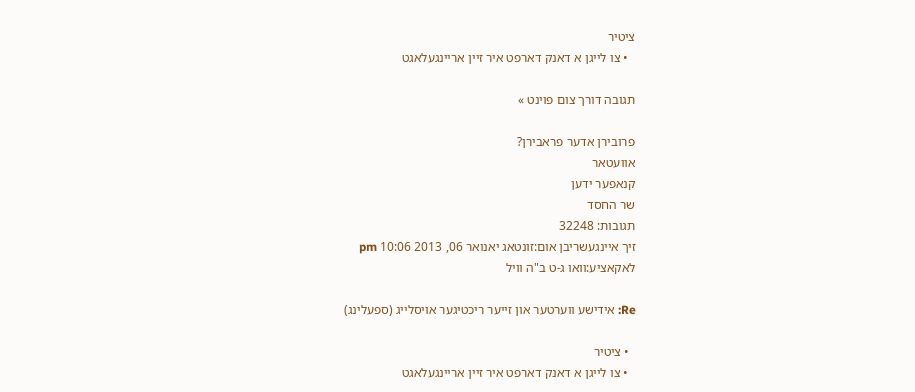ציטיר
  • צו לייגן א דאנק דארפט איר זיין אריינגעלאגט

תגובה דורך צום פוינט »

פרובירן אדער פראבירן?
אוועטאר
קנאפער ידען
שר החסד
תגובות: 32248
זיך איינגעשריבן אום:זונטאג יאנואר 06, 2013 10:06 pm
לאקאציע:וואו ג-ט ב"ה וויל

Re: אידישע ווערטער און זייער ריכטיגער אויסלייג (ספעלינג)

  • ציטיר
  • צו לייגן א דאנק דארפט איר זיין אריינגעלאגט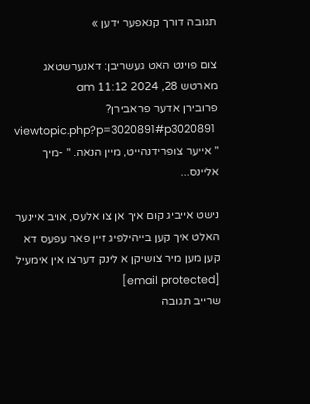תגובה דורך קנאפער ידען »

צום פוינט האט געשריבן: דאנערשטאג מארטש 28, 2024 11:12 am
פרובירן אדער פראבירן?
viewtopic.php?p=3020891#p3020891
" אייער צופרידנהייט, מיין הנאה. " -מיך אליינס...

נישט אייביג קום איך אן צו אלעס, אויב איינער האלט איך קען בייהילפיג זיין פאר עפעס דא קען מען מיר צושיקן א לינק דערצו אין אימעיל [email protected]
שרייב תגובה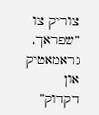צוריק צו “שפראך, גראמאטיק און דקדוק”